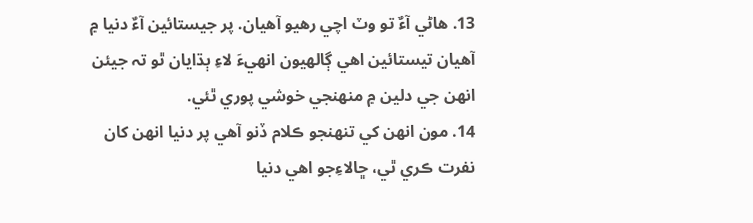13. ھاڻي آءٌ تو وٽ اچي رھيو آھيان. پر جيستائين آءٌ دنيا ۾ آھيان تيستائين اھي ڳالھيون انھيءَ لاءِ ٻڌايان ٿو تہ جيئن انھن جي دلين ۾ منھنجي خوشي پوري ٿئي.
14. مون انھن کي تنھنجو ڪلام ڏنو آھي پر دنيا انھن کان نفرت ڪري ٿي، ڇالاءِجو اھي دنيا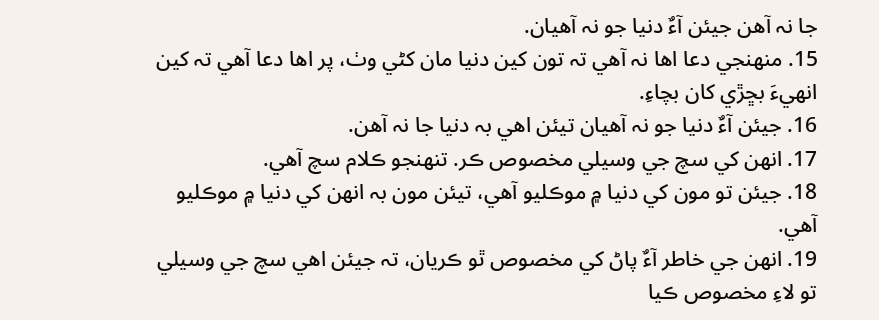جا نہ آھن جيئن آءٌ دنيا جو نہ آھيان.
15. منھنجي دعا اھا نہ آھي تہ تون کين دنيا مان کڻي وٺ، پر اھا دعا آھي تہ کين انھيءَ بڇڙي کان بچاءِ.
16. جيئن آءٌ دنيا جو نہ آھيان تيئن اھي بہ دنيا جا نہ آھن.
17. انھن کي سچ جي وسيلي مخصوص ڪر. تنھنجو ڪلام سچ آھي.
18. جيئن تو مون کي دنيا ۾ موڪليو آھي، تيئن مون بہ انھن کي دنيا ۾ موڪليو آھي.
19. انھن جي خاطر آءٌ پاڻ کي مخصوص ٿو ڪريان، تہ جيئن اھي سچ جي وسيلي تو لاءِ مخصوص ڪيا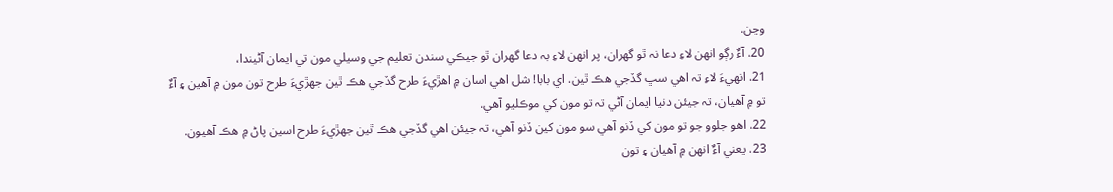وڃن.
20. آءٌ رڳو انھن لاءِ دعا نہ ٿو گھران، پر انھن لاءِ بہ دعا گھران ٿو جيڪي سندن تعليم جي وسيلي مون تي ايمان آڻيندا،
21. انھيءَ لاءِ تہ اھي سڀ گڏجي ھڪ ٿين. اي بابا! شل اھي اسان ۾ اھڙيءَ طرح گڏجي ھڪ ٿين جھڙيءَ طرح تون مون ۾ آھين ۽ آءٌ تو ۾ آھيان، تہ جيئن دنيا ايمان آڻي تہ تو مون کي موڪليو آھي.
22. اھو جلوو جو تو مون کي ڏنو آھي سو مون کين ڏنو آھي، تہ جيئن اھي گڏجي ھڪ ٿين جھڙيءَ طرح اسين پاڻ ۾ ھڪ آھيون.
23. يعني آءٌ انھن ۾ آھيان ۽ تون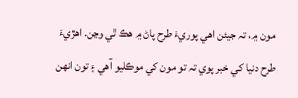مون ۾، تہ جيئن اھي پوريءَ طرح پاڻ ۾ ھڪ ٿي وڃن. اھڙيءَ طرح دنيا کي خبر پوي تہ تو مون کي موڪليو آھي ۽ تون انھن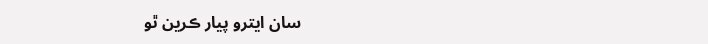سان ايترو پيار ڪرين ٿو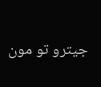جيترو تو مون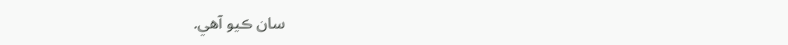سان ڪيو آھي.